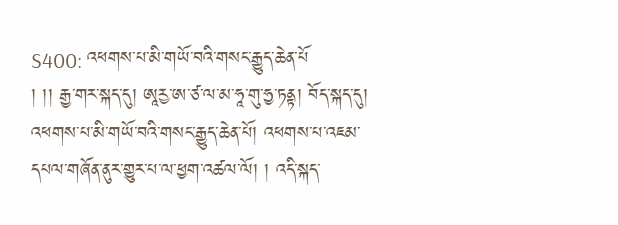S400: འཕགས་པ་མི་གཡོ་བའི་གསང་རྒྱུད་ཆེན་པོ
། །། རྒྱ་གར་སྐད་དུ། ཨཱརྱ་ཨ་ཙ་ལ་མ་ཧཱ་གུ་ཧྱ་ཏནྟ། བོད་སྐད་དུ། འཕགས་པ་མི་གཡོ་བའི་གསང་རྒྱུད་ཆེན་པོ། འཕགས་པ་འཇམ་དཔལ་གཞོན་ནུར་གྱུར་པ་ལ་ཕྱག་འཚལ་ལོ། ། འདི་སྐད་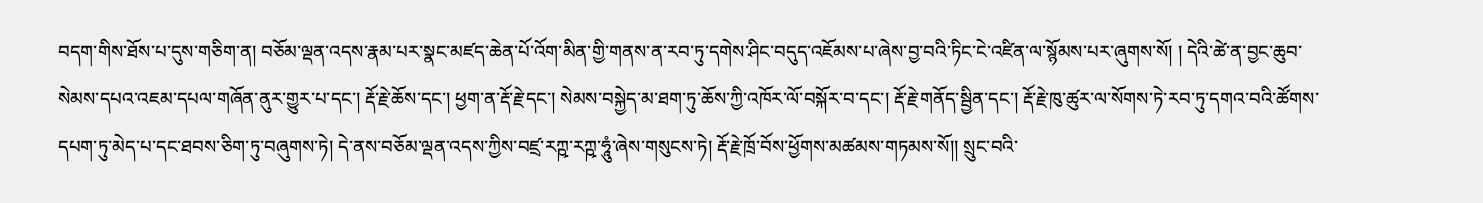བདག་གིས་ཐོས་པ་དུས་གཅིག་ན། བཅོམ་ལྡན་འདས་རྣམ་པར་སྣང་མཛད་ཆེན་པོ་འོག་མིན་གྱི་གནས་ན་རབ་ཏུ་དགེས་ཤིང་བདུད་འཇོམས་པ་ཞེས་བྱ་བའི་ཏིང་ངེ་འཛིན་ལ་སྙོམས་པར་ཞུགས་སོ། ། དེའི་ཚེ་ན་བྱང་ཆུབ་སེམས་དཔའ་འཇམ་དཔལ་གཞོན་ནུར་གྱུར་པ་དང་། རྡོ་རྗེ་ཆོས་དང་། ཕྱག་ན་རྡོ་རྗེ་དང་། སེམས་བསྐྱེད་མ་ཐག་ཏུ་ཆོས་ཀྱི་འཁོར་ལོ་བསྐོར་བ་དང་། རྡོ་རྗེ་གནོད་སྦྱིན་དང་། རྡོ་རྗེ་ཁུ་ཚུར་ལ་སོགས་ཏེ་རབ་ཏུ་དགའ་བའི་ཚོགས་དཔག་ཏུ་མེད་པ་དང་ཐབས་ཅིག་ཏུ་བཞུགས་ཏེ། དེ་ནས་བཅོམ་ལྡན་འདས་ཀྱིས་བཛྲ་རཀྵ་རཀྵ་ཧཱུཾ་ཞེས་གསུངས་ཏེ། རྡོ་རྗེ་ཁྲོ་བོས་ཕྱོགས་མཚམས་གཏམས་སོ།། སྲུང་བའི་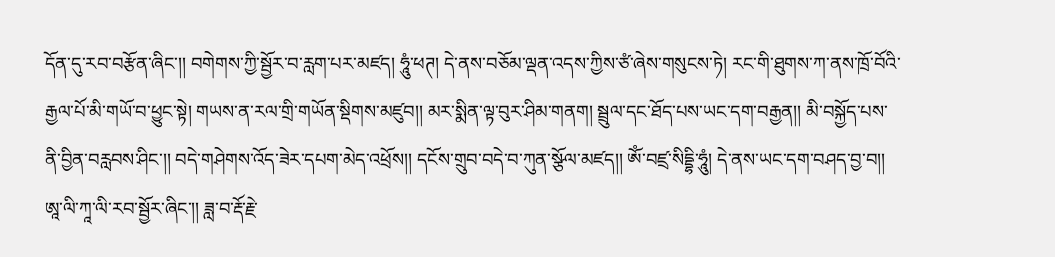དོན་དུ་རབ་བརྩོན་ཞིང་།། བགེགས་ཀྱི་སྦྱོར་བ་རླག་པར་མཛད། ཧཱུཾ་ཕཊ། དེ་ནས་བཅོམ་ལྡན་འདས་ཀྱིས་ཙཾ་ཞེས་གསུངས་ཏེ། རང་གི་ཐུགས་ཀ་ནས་ཁྲོ་བོའི་རྒྱལ་པོ་མི་གཡོ་བ་ཕྱུང་སྟེ། གཡས་ན་རལ་གྲི་གཡོན་སྡིགས་མཛུབ།། མར་སྨིན་ལྟ་བུར་ཤིམ་གནག། སྦྲུལ་དང་ཐོད་པས་ཡང་དག་བརྒྱན།། མི་བསྐྱོད་པས་ནི་བྱིན་བརླབས་ཤིང་།། བདེ་གཤེགས་འོད་ཟེར་དཔག་མེད་འཕྲོས།། དངོས་གྲུབ་བདེ་བ་ཀུན་སྩོལ་མཛད།། ཨོཾ་བཛྲ་སིདྡྷི་ཧཱུཾ། དེ་ནས་ཡང་དག་བཤད་བྱ་བ།། ཨཱ་ལི་ཀཱ་ལི་རབ་སྦྱོར་ཞིང་།། ཟླ་བ་རྡོ་རྗེ་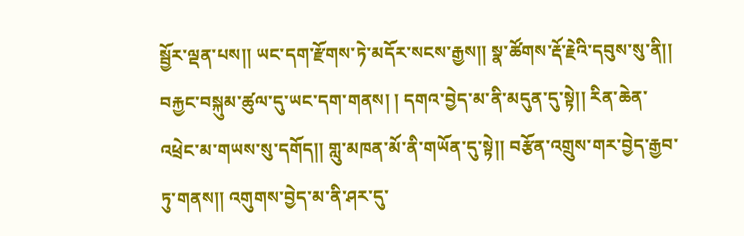སྦྱོར་ལྡན་པས།། ཡང་དག་རྫོགས་ཏེ་མདོར་སངས་རྒྱས།། སྣ་ཚོགས་རྡོ་རྗེའི་དབུས་སུ་ནི།། བརྐྱང་བསྐུམ་ཚུལ་དུ་ཡང་དག་གནས། ། དགའ་བྱེད་མ་ནི་མདུན་དུ་སྟེ།། རིན་ཆེན་འཕྲེང་མ་གཡས་སུ་དགོད།། གླུ་མཁན་མོ་ནི་གཡོན་དུ་སྟེ།། བརྩོན་འགྲུས་གར་བྱེད་རྒྱབ་ཏུ་གནས།། འགུགས་བྱེད་མ་ནི་ཤར་དུ་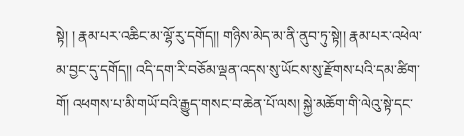སྟེ། ། རྣམ་པར་འཆིང་མ་ལྷོ་རུ་དགོད།། གཉིས་མེད་མ་ནི་ནུབ་ཏུ་སྟེ།། རྣམ་པར་འཕེལ་མ་བྱང་དུ་དགོད།། འདི་དག་རི་བཅོམ་ལྡན་འདས་སུ་ཡོངས་སུ་རྫོགས་པའི་དམ་ཚིག་གོ། འཕགས་པ་མི་གཡོ་བའི་རྒྱུད་གསང་བ་ཆེན་པོ་ལས། སྐྱེ་མཆོག་གི་ལེའུ་སྟེ་དང་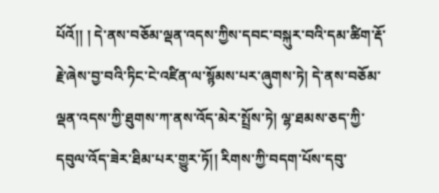པོའོ།། ། དེ་ནས་བཅོམ་ལྡན་འདས་ཀྱིས་དབང་བསྐུར་བའི་དམ་ཚིག་རྡོ་རྗེ་ཞེས་བྱ་བའི་ཏིང་ངེ་འཛིན་ལ་སྙོམས་པར་ཞུགས་ཏེ། དེ་ནས་བཅོམ་ལྡན་འདས་ཀྱི་ཐུགས་ཀ་ནས་འོད་མེར་སྤྲོས་ཏེ། ལྷ་ཐམས་ཅད་ཀྱི་དབུལ་འོད་ཟེར་ཐིམ་པར་གྱུར་ཏོ།། རིགས་ཀྱི་བདག་པོས་དབུ་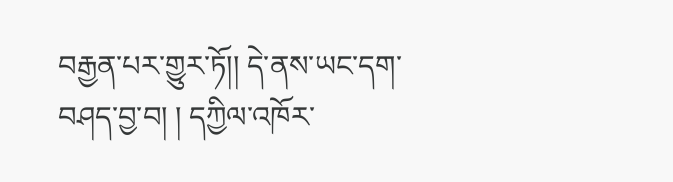བརྒྱན་པར་གྱུར་ཏོ།། དེ་ནས་ཡང་དག་བཤད་བྱ་བ། ། དཀྱིལ་འཁོར་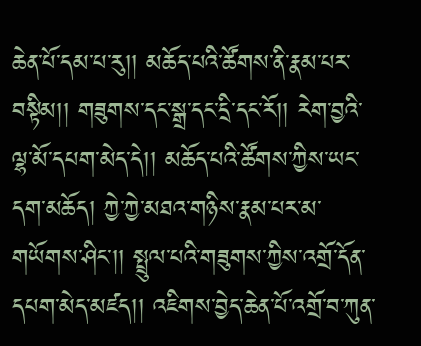ཆེན་པོ་དམ་པ་རུ།། མཆོད་པའི་ཚོགས་ནི་རྣམ་པར་བསྟིམ།། གཟུགས་དང་སྒྲ་དང་དྲི་དང་རོ།། རེག་བྱའི་ལྷ་མོ་དཔག་མེད་དེ།། མཆོད་པའི་ཚོགས་ཀྱིས་ཡང་དག་མཆོད། ཀྱེ་ཀྱེ་མཐའ་གཉིས་རྣམ་པར་མ་གཡོགས་ཤིང་།། སྤྲུལ་པའི་གཟུགས་ཀྱིས་འགྲོ་དོན་དཔག་མེད་མཛད།། འཇིགས་བྱེད་ཆེན་པོ་འགྲོ་བ་ཀུན་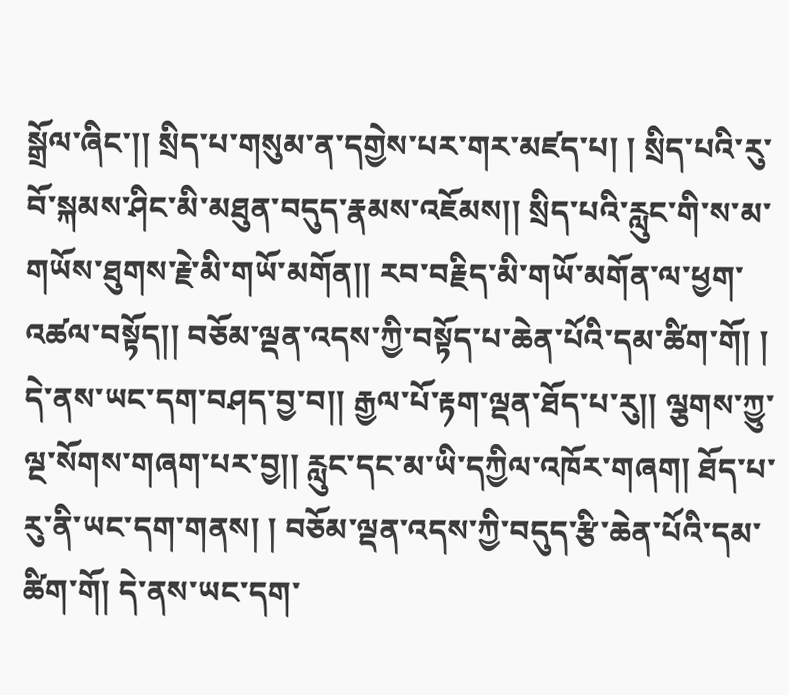སྒྲོལ་ཞིང་།། སྲིད་པ་གསུམ་ན་དགྱེས་པར་གར་མཛད་པ། ། སྲིད་པའི་རུ་བོ་སྐམས་ཤིང་མི་མཐུན་བདུད་རྣམས་འཇོམས།། སྲིད་པའི་རླུང་གི་ས་མ་གཡོས་ཐུགས་རྗེ་མི་གཡོ་མགོན།། རབ་བརྗིད་མི་གཡོ་མགོན་ལ་ཕྱག་འཚལ་བསྟོད།། བཅོམ་ལྡན་འདས་ཀྱི་བསྟོད་པ་ཆེན་པོའི་དམ་ཚིག་གོ། ། དེ་ནས་ཡང་དག་བཤད་བྱ་བ།། རྒྱལ་པོ་རྟག་ལྡན་ཐོད་པ་རུ།། ལྕགས་ཀྱུ་ལྔ་སོགས་གཞག་པར་བྱ།། རླུང་དང་མ་ཡི་དཀྱིལ་འཁོར་གཞག། ཐོད་པ་རུ་ནི་ཡང་དག་གནས། ། བཅོམ་ལྡན་འདས་ཀྱི་བདུད་རྩི་ཆེན་པོའི་དམ་ཚིག་གོ། དེ་ནས་ཡང་དག་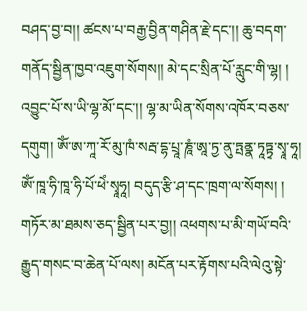བཤད་བྱ་བ།། ཚངས་པ་བརྒྱ་བྱིན་གཤིན་རྗེ་དང་།། ཆུ་བདག་གནོད་སྦྱིན་ཁྱབ་འཇུག་སོགས།། མེ་དང་སྲིན་པོ་རླུང་གི་ལྷ། ། འབྱུང་པོ་ས་ཡི་ལྷ་མོ་དང་།། ལྷ་མ་ཡིན་སོགས་འཁོར་བཅས་དགུག། ཨོཾ་ཨ་ཀཱ་རོ་མུ་ཁཾ་སརྦ་དྷ་པྲཱ་ཎཱཾ་ཨཱ་ཏྱ་ནུ་ཏྤནྣ་ཏཱཏྟྭ་སྭཱ་ཧཱ། ཨོཾ་ཁཱ་ཧི་ཁཱ་ཧི་པོ་ཕེཾ་སྭཱཧཱ། བདུད་རྩི་ཤ་དང་ཁྲག་ལ་སོགས། ། གཏོར་མ་ཐམས་ཅད་སྦྱིན་པར་བྱ།། འཕགས་པ་མི་གཡོ་བའི་རྒྱུད་གསང་བ་ཆེན་པོ་ལས། མངོན་པར་རྟོགས་པའི་ལེའུ་སྟེ་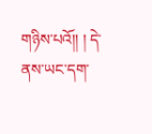གཉིས་པའོ།། ། དེ་ནས་ཡང་དག་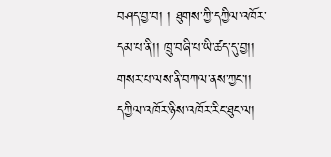བཤད་བྱ་བ། ། ཐུགས་ཀྱི་དཀྱིལ་འཁོར་དམ་པ་ནི།། ཁྲུ་བཞི་པ་ཡི་ཚད་དུ་བྱ།། གསར་པ་ལས་ནི་བཀལ་ནས་ཀྱང་།། དཀྱིལ་འཁོར་ཉིས་འཁོར་རིང་ཐུང་ལ།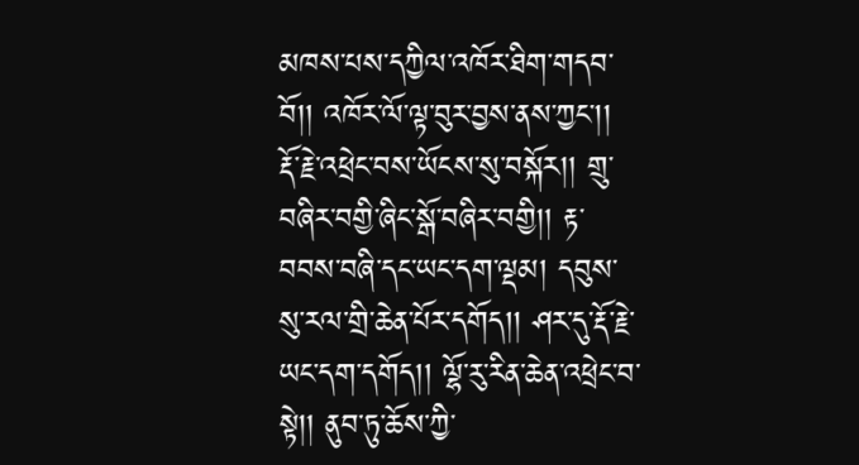མཁས་པས་དཀྱིལ་འཁོར་ཐིག་གདབ་བོ།། འཁོར་ལོ་ལྟ་བུར་བྱས་ནས་ཀྱང་།། རྡོ་རྗེ་འཕྲེང་བས་ཡོངས་སུ་བསྐོར།། གྲུ་བཞིར་བགྱི་ཞིང་སྒོ་བཞིར་བགྱི།། རྟ་བབས་བཞི་དང་ཡང་དག་ལྡམ། དབུས་སུ་རལ་གྲི་ཆེན་པོར་དགོད།། ཤར་དུ་རྡོ་རྗེ་ཡང་དག་དགོད།། ལྷོ་རུ་རིན་ཆེན་འཕྲེང་བ་སྟེ།། ནུབ་ཏུ་ཆོས་ཀྱི་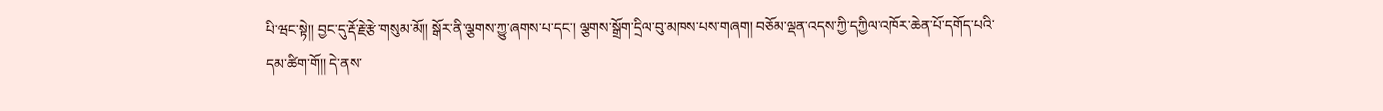པི་ཝང་སྟེ།། བྱང་དུ་རྡོ་རྗེ་རྩེ་གསུམ་མོ།། སྒོར་ནི་ལྕགས་ཀྱུ་ཞགས་པ་དང་། ལྕགས་སྒྲོག་དྲིལ་བུ་མཁས་པས་གཞག། བཅོམ་ལྡན་འདས་ཀྱི་དཀྱིལ་འཁོར་ཆེན་པོ་དགོད་པའི་དམ་ཚིག་གོ།། དེ་ནས་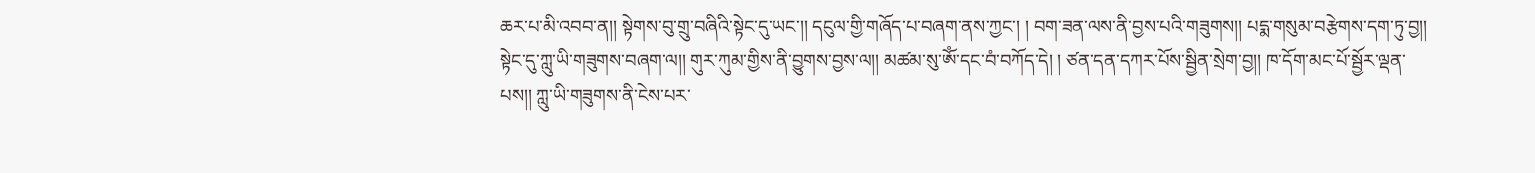ཆར་པ་མི་འབབ་ན།། སྟེགས་བུ་གྲུ་བཞིའི་སྟེང་དུ་ཡང་།། དངུལ་གྱི་གཞོད་པ་བཞག་ནས་ཀྱང་། ། བག་ཟན་ལས་ནི་བྱས་པའི་གཟུགས།། པདྨ་གསུམ་བརྩེགས་དག་ཏུ་བྱ།། སྟེང་དུ་ཀླུ་ཡི་གཟུགས་བཞག་ལ།། གུར་ཀུམ་གྱིས་ནི་བྱུགས་བྱས་ལ།། མཚམ་སུ་ཨོཾ་དང་བཾ་བཀོད་དེ། ། ཙན་དན་དཀར་པོས་སྦྱིན་སྲེག་བྱ།། ཁ་དོག་མང་པོ་སྦྱོར་ལྡན་པས།། ཀླུ་ཡི་གཟུགས་ནི་ངེས་པར་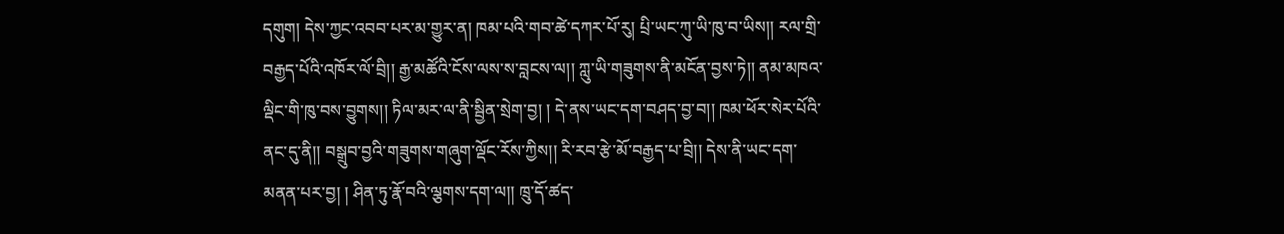དགུག། དེས་ཀྱང་འབབ་པར་མ་གྱུར་ན། ཁམ་པའི་གབ་ཚེ་དཀར་པོ་རུ། པྲི་ཡང་ཀུ་ཡི་ཁུ་བ་ཡིས།། རལ་གྲི་བརྒྱད་པོའི་འཁོར་ལོ་བྲི།། རྒྱ་མཚོའི་ངོས་ལས་ས་བླངས་ལ།། ཀླུ་ཡི་གཟུགས་ནི་མངོན་བྱས་ཏེ།། ནམ་མཁའ་ལྡིང་གི་ཁུ་བས་བྱུགས།། ཏིལ་མར་ལ་ནི་སྦྱིན་སྲེག་བྱ། ། དེ་ནས་ཡང་དག་བཤད་བྱ་བ།། ཁམ་ཕོར་སེར་པོའི་ནང་དུ་ནི།། བསྒྲུབ་བྱའི་གཟུགས་གཞུག་ལྡོང་རོས་ཀྱིས།། རི་རབ་རྩེ་མོ་བརྒྱད་པ་བྲི།། དེས་ནི་ཡང་དག་མནན་པར་བྱ། ། ཤིན་ཏུ་རྣོ་བའི་ལྕགས་དག་ལ།། ཁྲུ་དོ་ཚད་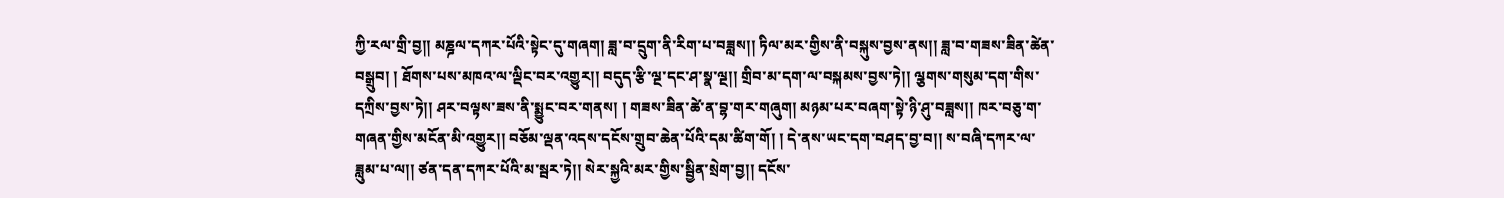ཀྱི་རལ་གྲི་བྱ།། མཎྜལ་དཀར་པོའི་སྟེང་དུ་གཞག། ཟླ་བ་དྲུག་ནི་རིག་པ་བཟླས།། ཏིལ་མར་གྱིས་ནི་བསྐུས་བྱས་ནས།། ཟླ་བ་གཟས་ཟིན་ཚེན་བསྒྲུབ། ། ཐོགས་པས་མཁའ་ལ་ལྡིང་བར་འགྱུར།། བདུད་རྩི་ལྔ་དང་ཤ་སྣ་ལྔ།། གྲིབ་མ་དག་ལ་བསྐམས་བྱས་ཏེ།། ལྕགས་གསུམ་དག་གིས་དཀྲིས་བྱས་ཏེ།། ཤར་བལྟས་ཟས་ནི་སྨྱུང་བར་གནས། ། གཟས་ཟིན་ཚེ་ན་བྷ་གར་གཞུག། མཉམ་པར་བཞག་སྟེ་ཉི་ཤུ་བཟླས།། ཁར་བཅུ་ག་གཞན་གྱིས་མངོན་མི་འགྱུར།། བཅོམ་ལྡན་འདས་དངོས་གྲུབ་ཆེན་པོའི་དམ་ཚིག་གོ། ། དེ་ནས་ཡང་དག་བཤད་བྱ་བ།། ས་བཞི་དཀར་ལ་ཟླུམ་པ་ལ།། ཙན་དན་དཀར་པོའི་མ་སྦར་ཏེ།། སེར་སྐྱའི་མར་གྱིས་སྦྱིན་སྲེག་བྱ།། དངོས་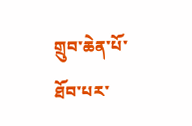གྲུབ་ཆེན་པོ་ཐོབ་པར་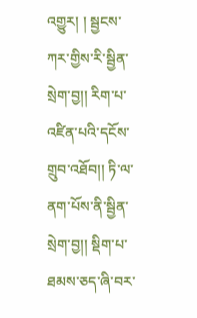འགྱུར། ། སྦྱངས་ཀར་གྱིས་རི་སྦྱིན་སྲེག་བྱ།། རིག་པ་འཛིན་པའི་དངོས་གྲུབ་འཐོབ།། ཏི་ལ་ནག་པོས་ནི་སྦྱིན་སྲེག་བྱ།། སྡིག་པ་ཐམས་ཅད་ཞི་བར་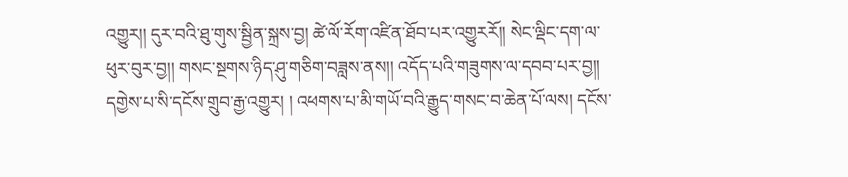འགྱུར།། དུར་བའི་ཐུ་གུས་སྦྱིན་སྐྲས་བྱ། ཚེ་ལོ་རོག་འཛིན་ཐོབ་པར་འགྱུརརོ།། སེང་ལྡིང་དག་ལ་ཕུར་བུར་བྱ།། གསང་སྔགས་ཉིད་ཤུ་གཅིག་བཟླས་ནས།། འདོད་པའི་གཟུགས་ལ་དབབ་པར་བྱ།། དགྱེས་པ་སི་དངོས་གྲུབ་རྒྱ་འགྱུར། ། འཕགས་པ་མི་གཡོ་བའི་རྒྱུད་གསང་བ་ཆེན་པོ་ལས། དངོས་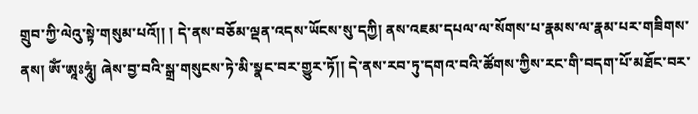གྲུབ་ཀྱི་ལེའུ་སྟེ་གསུམ་པའོ།། ། དེ་ནས་བཅོམ་ལྡན་འདས་ཡོངས་སུ་དཀྱི། ནས་འཇམ་དཔལ་ལ་སོགས་པ་རྣམས་ལ་རྣམ་པར་གཟིགས་ནས། ཨོཾ་ཨཱཿཧཱུཾ། ཞེས་བྱ་བའི་སྒྲ་གསུངས་ཏེ་མི་སྣང་བར་གྱུར་ཏོ།། དེ་ནས་རབ་ཏུ་དགའ་བའི་ཚོགས་ཀྱིས་རང་གི་བདག་པོ་མཐོང་བར་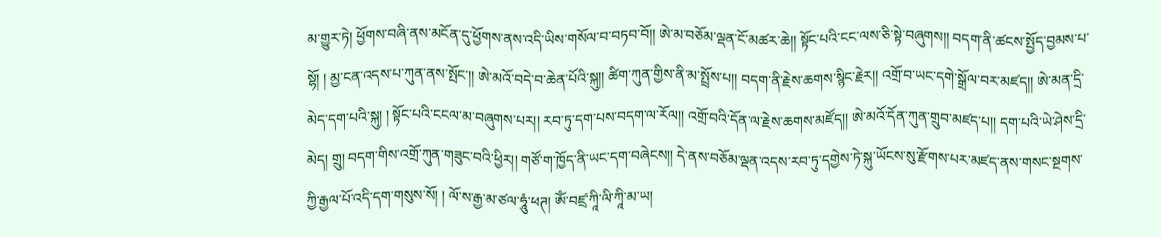མ་གྱུར་ཏེ། ཕྱོགས་བཞི་ནས་མངོན་དུ་ཕྱོགས་ནས་འདི་ཡིས་གསོལ་བ་བཏབ་བོ།། ཨེ་མ་བཅོམ་ལྡན་ངོ་མཚར་ཆེ།། སྟོང་པའི་ངང་ལས་ཅི་སྟེ་བཞུགས།། བདག་ནི་ཚངས་སྤྱོད་བྱམས་པ་སྷོ། ། མྱ་ངན་འདས་པ་ཀུན་ནས་སྤོང་།། ཨེ་མའོ་བདེ་བ་ཆེན་པོའི་སྐུ།། ཚིག་ཀུན་གྱིས་ནི་མ་སྤྲོས་པ།། བདག་ནི་རྗེས་ཆགས་སྙིང་རྗེར།། འགྲོ་བ་ཡང་དགེ་སྒྲོལ་བར་མཛད།། ཨེ་མན་དྲི་མེད་དག་པའི་སྐུ། ། སྟོང་པའི་ངངལ་མ་བཞུགས་པར།། རབ་ཏུ་དག་པས་བདག་ལ་རོལ།། འགྲོ་བའི་དོན་ལ་རྗེས་ཆགས་མཛོད།། ཨེ་མའོ་དོན་ཀུན་གྲུབ་མཛད་པ།། དག་པའི་ཡེ་ཤེས་དྲི་མེད། གྲུ། བདག་གིས་འགྲོ་ཀུན་གཟུང་བའི་ཕྱིར།། གཙོ་ག་ཁྱོད་ནི་ཡང་དག་བཞེངས།། དེ་ནས་བཅོམ་ལྡན་འདས་རབ་ཏུ་དགྱེས་ཏེ་སྐུ་ཡོངས་སུ་རྫོགས་པར་མཛད་ནས་གསང་སྔགས་ཀྱི་རྒྱལ་པོ་འདི་དག་གསུས་སོ། ། ལོ་ས་རྒྱ་མ་ཙལ་ཧཱུཾ་ཕཊ། ཨོཾ་བཛྲ་ཀཱི་ལི་ཀཱི་མ་ཡ།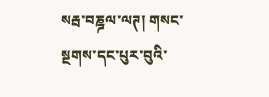སརྦ་བཎྜལ་ལཊ། གསང་སྔགས་དང་པུར་བུའི་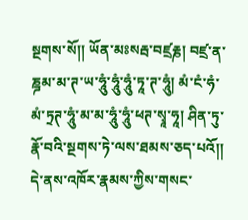སྔགས་སོ།། ཡོན་མཿསརྦ་བཛྲརྞ། བཛྲ་ན་ཎྜམ་མ་ཊ་ཡ་ཧཱུཾ་ཧཱུཾ་ཧཱུཾ་ཏཱ་ཊ་ཧཱུཾ། མཾ་ངཾ་ཧཾ་མཾ་ཏྲཊ་ཧཱུཾ་མ་མ་ཧཱུཾ་ཧཱུཾ་ཕཊ་སྭཱ་ཧཱ། ཤིན་ཏུ་རྣོ་བའི་སྔགས་ཏེ་ལས་ཐམས་ཅད་པའོ།། དེ་ནས་འཁོར་རྣམས་ཀྱིས་གསང་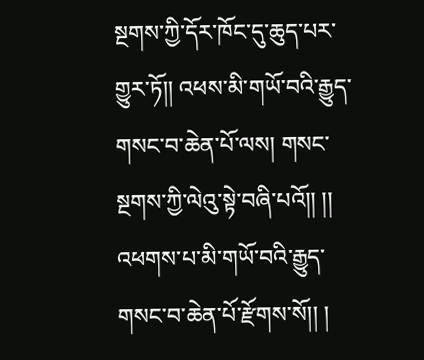སྔགས་ཀྱི་དོར་ཁོང་དུ་ཆུད་པར་གྱུར་ཏོ།། འཕས་མི་གཡོ་བའི་རྒྱུད་གསང་བ་ཆེན་པོ་ལས། གསང་སྔགས་ཀྱི་ལེའུ་སྟེ་བཞི་པའོ།། །། འཕགས་པ་མི་གཡོ་བའི་རྒྱུད་གསང་བ་ཆེན་པོ་རྫོགས་སོ།། །